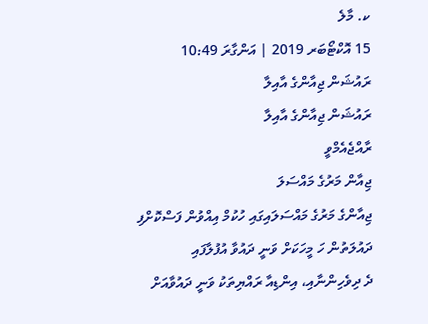ކ. މާލެ
15 އޮކްޓޯބަރ 2019 | އަންގާރަ 10:49
ރައުޝަން ޖިއާންގެ އާއިލާ
ރައުޝަން ޖިއާންގެ އާއިލާ
ރާއްޖެއެމްވީ
ޖިއާން މަރުގެ މައްސަލަ
ޖިއާންގެ މަރުގެ މައްސަލައިގައި ހުކުމް އިއްވުން ފަސްކޮށްފި
ދައުލަތުން ހަ މީހަކަށް ވަނީ ދައުވާ އުފުލާފައި
ދެ ދިވެހިންނާއި، އިންޑިއާ ރައްޔިތަކު ވަނީ ދައުވާއަށް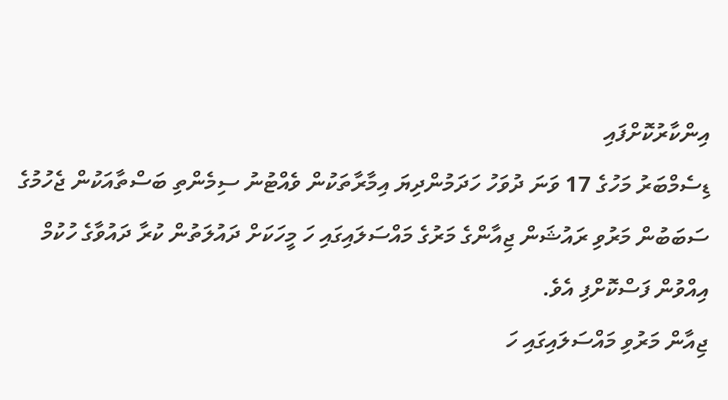އިންކާރުކޮށްފައި
ޑިސެމްބަރު މަހުގެ 17 ވަނަ ދުވަހު ހަދަމުންދިޔަ އިމާރާތަކުން ވެއްޓުނު ސިމެންތި ބަސްތާއަކުން ޖެހުމުގެ ސަބަބުން މަރުވި ރައުޝަން ޖިއާންގެ މަރުގެ މައްސަލައިގައި ހަ މީހަކަށް ދައުލަތުން ކުރާ ދައުވާގެ ހުކުމް އިއްވުން ފަސްކޮށްފި އެވެ.
ޖިއާން މަރުވި މައްސަލައިގައި ހަ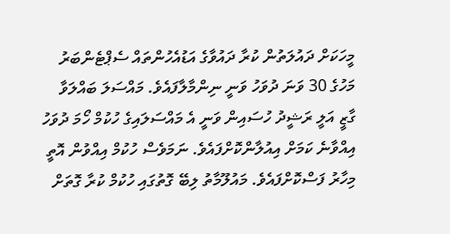މީހަކަށް ދައުލަތުން ކުރާ ދައުވާގެ އަޑުއެހުންތައް ސެޕްޓެންބަރު މަހުގެ 30 ވަނަ ދުވަހު ވަނީ ނިންމާލާފައެވެ. މައްސަލަ ބައްލަވާ ގާޒީ އަލީ ރަޝީދު ހުސައިން ވަނީ އެ މައްސަލައިގެ ހުކުމް ހޯމަ ދުވަހު އިއްވާނެ ކަމަށް އިއުލާންކޮށްފައެވެ. ނަމަވެސް ހުކުމް އިއްވުން އޮތީ މިހާރު ފަސްކޮށްފައެވެ. މައުލޫމާތު ލިބޭ ގޮތުގައި ހުކުމް ކުރާ ގޮތަށް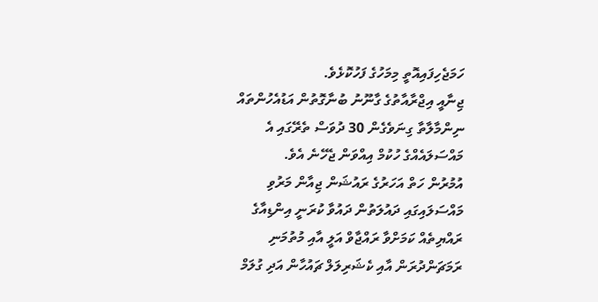ހަމަޖެހިފައިއޮތީ މިމަހުގެ ފަހުކޮޅެވެ.
ޖިނާއީ އިޖްރާއާތުގެ ގާނޫނު ބުނާގޮތުން އަޑުއެހުންތައް ނިންމާލާތާ ގިނަވެގެން 30 ދުވަސް ތެރޭގައި އެ މައްސަލައެއްގެ ހުކުމް އިއްވަން ޖެހޭނެ އެވެ.
އުމުރުން ހަތް އަހަރުގެ ރައުޝަން ޖިއާން މަރުވި މައްސަލައިގައި ދައުލަތުން ދައުވާ ކުރަނީ އިންޑިއާގެ ރައްޔިތެއް ކަމަށްވާ ރައްޖާވް އަލީ އާއި މުތުމަނި ރަމަޗަންދުރަން އާއި ކެޝަރިލަލް ޗައުހާން އަދި ގުލަމް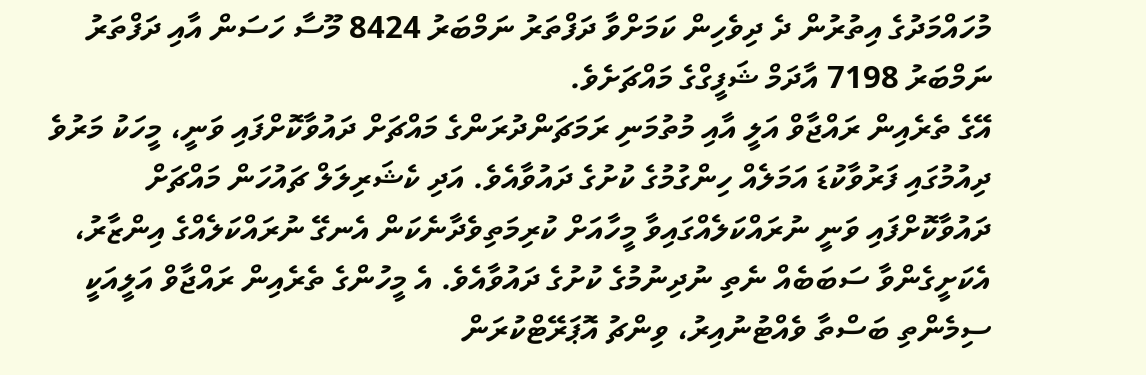މުހައްމަދުގެ އިތުރުން ދެ ދިވެހިން ކަމަށްވާ ދަފްތަރު ނަމްބަރު 8424 މޫސާ ހަސަން އާއި ދަފްތަރު ނަމްބަރު 7198 އާދަމް ޝަފީގްގެ މައްޗަށެވެ.
އޭގެ ތެރެއިން ރައްޖާވް އަލީ އާއި މުތުމަނި ރަމަޗަންދުރަންގެ މައްޗަށް ދައުވާކޮށްފައި ވަނީ، މީހަކު މަރުވެ ދިއުމުގައި ފަރުވާކުޑަ އަމަލެއް ހިންގުމުގެ ކުށުގެ ދައުވާއެވެ. އަދި ކެޝަރިލަލް ޗައުހަން މައްޗަށް ދައުވާކޮށްފައި ވަނީ ނުރައްކަލެއްގައިވާ މީހާއަށް ކުރިމަތިވެދާނެކަން އެނގޭ ނުރައްކަލެއްގެ އިންޒާރު، އެކަށީގެންވާ ސަބަބެއް ނެތި ނުދިނުމުގެ ކުށުގެ ދައުވާއެވެ. އެ މީހުންގެ ތެރެއިން ރައްޖާވް އަލީއަކީ ސިމެންތި ބަސްތާ ވެއްޓުނުއިރު، ވިންޗު އޮޕަރޭޓްކުރަން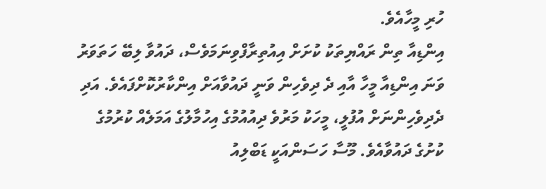ހުރި މީހާއެވެ.
އިންޑިއާ ތިން ރައްޔިތަކު ކުށަށް އިއުތިރާފްވިނަމަވެސް، ދައުވާ ލިބޭ ހަތަވަރު ވަނަ އިންޑިއާ މީހާ އާއި ދެ ދިވެހިން ވަނީ ދައުވާއަށް އިންކާރުކޮށްފައެވެ. އަދި ދެދިވެހިންނަށް އުފުލީ، މީހަކު މަރުވެ ދިއުއުމުގެ އިހުމާލުގެ އަމަލެއް ކުރުމުގެ ކުށުގެ ދައުވާއެވެ. މޫސާ ހަސަންއަކީ ޑަބްލިއު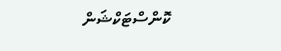ކޮންސްޓަކްޝަން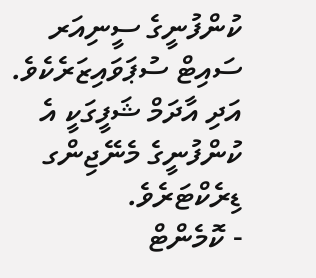ކުންފުނީގެ ސީނިއަރ ސައިޓް ސުޕަވައިޒަރެކެވެ. އަދި އާދަމް ޝަފީގަކީ އެ ކުންފުނީގެ މެނޭޖިންގ ޑިރެކްޓަރެވެ.
- ކޮމެންޓް